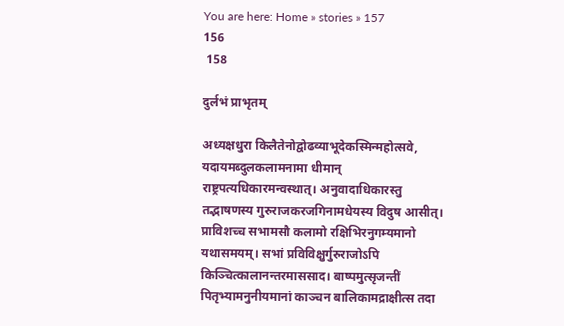You are here: Home » stories » 157
156
 158

दुर्लभं प्राभृतम्

अध्यक्षधुरा किलैतेनोद्वोढव्याभूदेकस्मिन्महोत्सवे, यदायमब्दुलकलामनामा धीमान् राष्ट्रपत्यधिकारमन्वस्थात्। अनुवादाधिकारस्तु तद्भाषणस्य गुरुराजकरजगिनामधेयस्य विदुष आसीत्। प्राविशच्च सभामसौ कलामो रक्षिभिरनुगम्यमानो यथासमयम्। सभां प्रविविक्षुर्गुरुराजोऽपि किञ्चित्कालानन्तरमाससाद। बाष्पमुत्सृजन्तीं पितृभ्यामनुनीयमानां काञ्चन बालिकामद्राक्षीत्स तदा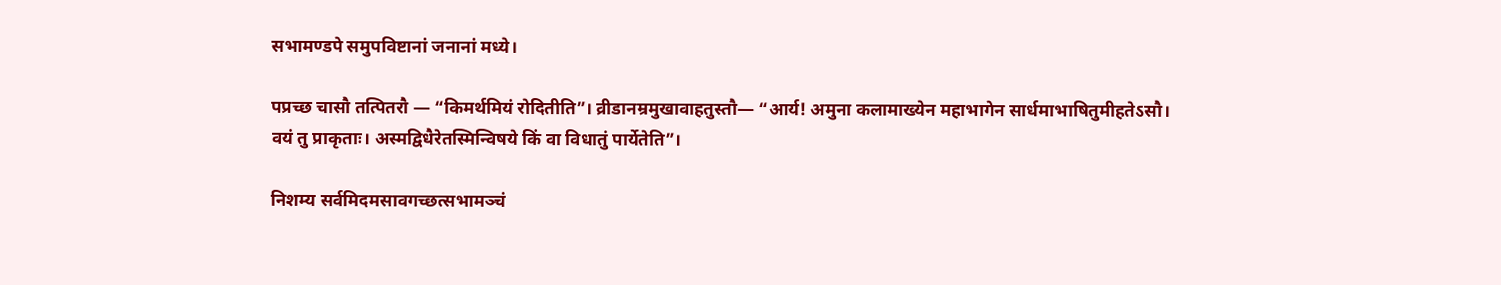सभामण्डपे समुपविष्टानां जनानां मध्ये।

पप्रच्छ चासौ तत्पितरौ — “किमर्थमियं रोदितीति”। व्रीडानम्रमुखावाहतुस्तौ— “आर्य! अमुना कलामाख्येन महाभागेन सार्धमाभाषितुमीहतेऽसौ। वयं तु प्राकृताः। अस्मद्विधैरेतस्मिन्विषये किं वा विधातुं पार्येतेति”।

निशम्य सर्वमिदमसावगच्छत्सभामञ्चं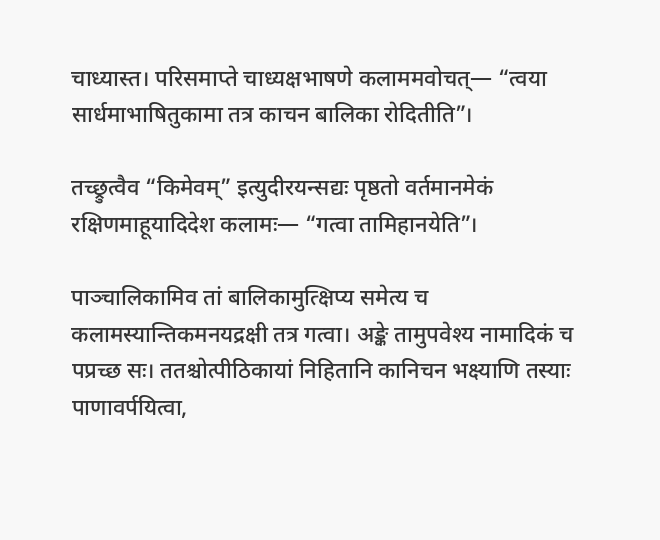चाध्यास्त। परिसमाप्ते चाध्यक्षभाषणे कलाममवोचत्— “त्वया सार्धमाभाषितुकामा तत्र काचन बालिका रोदितीति”।

तच्छ्रुत्वैव “किमेवम्” इत्युदीरयन्सद्यः पृष्ठतो वर्तमानमेकं रक्षिणमाहूयादिदेश कलामः— “गत्वा तामिहानयेति”।

पाञ्चालिकामिव तां बालिकामुत्क्षिप्य समेत्य च कलामस्यान्तिकमनयद्रक्षी तत्र गत्वा। अङ्के तामुपवेश्य नामादिकं च पप्रच्छ सः। ततश्चोत्पीठिकायां निहितानि कानिचन भक्ष्याणि तस्याः पाणावर्पयित्वा,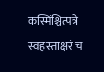कस्मिंश्चित्पत्रे स्वहस्ताक्षरं च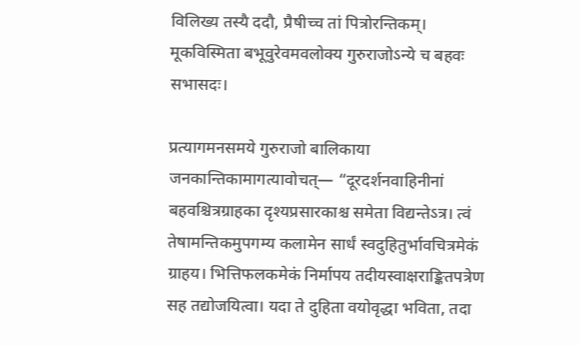विलिख्य तस्यै ददौ, प्रैषीच्च तां पित्रोरन्तिकम्। मूकविस्मिता बभूवुरेवमवलोक्य गुरुराजोऽन्ये च बहवः सभासदः।

प्रत्यागमनसमये गुरुराजो बालिकाया जनकान्तिकामागत्यावोचत्— “दूरदर्शनवाहिनीनां बहवश्चित्रग्राहका दृश्यप्रसारकाश्च समेता विद्यन्तेऽत्र। त्वं तेषामन्तिकमुपगम्य कलामेन सार्धं स्वदुहितुर्भावचित्रमेकं ग्राहय। भित्तिफलकमेकं निर्मापय तदीयस्वाक्षराङ्कितपत्रेण सह तद्योजयित्वा। यदा ते दुहिता वयोवृद्धा भविता, तदा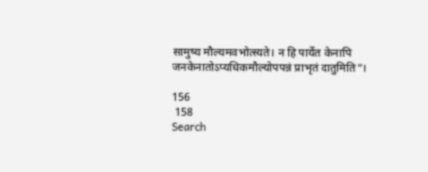सामुष्य मौल्यमवभोत्स्यते। न हि पार्येत केनापि जनकेनातोऽप्यधिकमौल्योपपन्नं प्राभृतं दातुमिति”।

156
 158
Search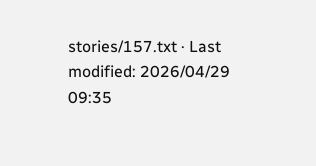stories/157.txt · Last modified: 2026/04/29 09:35